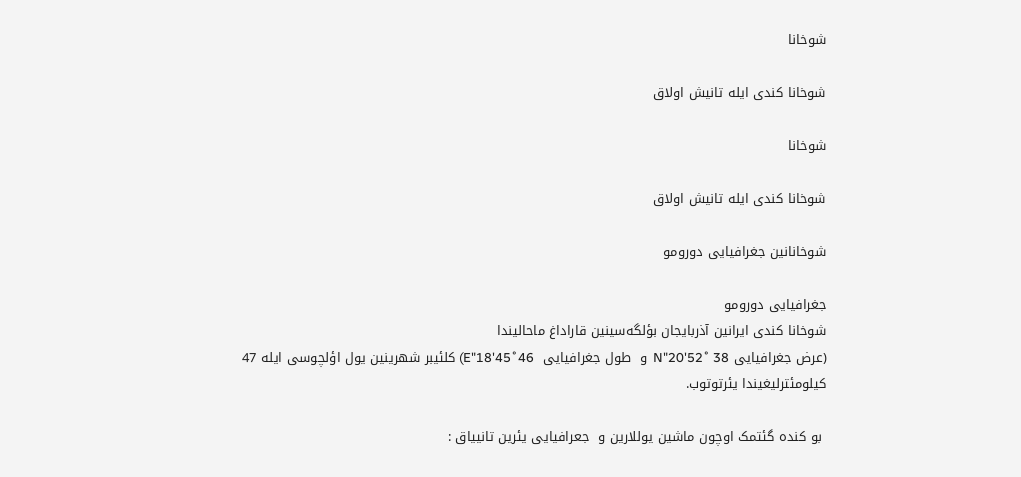شوخانا

شوخانا کندی ایله تانیش اولاق

شوخانا

شوخانا کندی ایله تانیش اولاق

شوخانانین جغرافیایی دورومو

جغرافیایی دورومو
شوخانا کندی ایرانین آذربایجان بؤلگه‌سینین قاراداغ ماحالیندا
(عرض جغرافیایی N"20'52˚ 38  و  طول جغرافیایی  E"18'45˚46) کلئیبر شهرینین یول اؤلچوسی ایله 47 کیلومئترلیغیندا یئرتوتوب.

 بو کنده گئتمک اوچون ماشین یوللارین و  جعرافیایی یئرین تانییاق :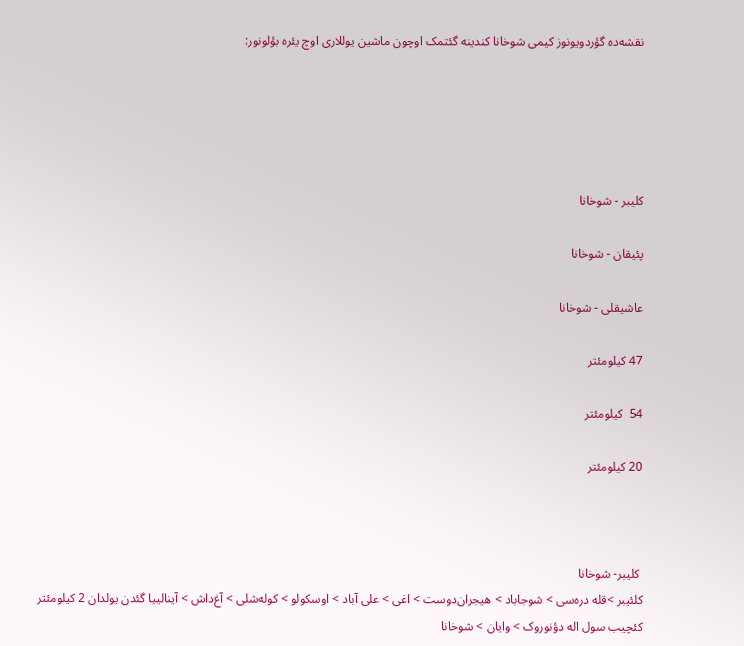نقشه‌ده گؤردویونوز کیمی شوخانا کندینه گئتمک اوچون ماشین یوللاری اوچ یئره بؤلونور:





کلیبر - شوخانا

پئیقان - شوخانا

عاشیقلی - شوخانا

47 کیلومئتر

54  کیلومئتر

20 کیلومئتر



 کلیبر- شوخانا
کلئیبر >قله دره‌سی > شوجاباد > هیجران‌دوست > اغی > علی آباد > اوسکولو > کوله‌شلی > آغ‌داش > آینالییا گئدن یولدان 2 کیلومئتر کئچیب سول اله دؤنوروک > وایان > شوخانا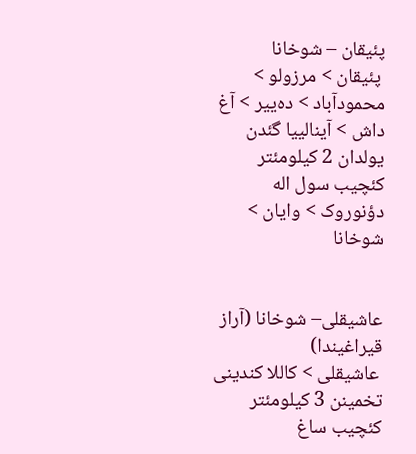پئیقان – شوخانا
 پئیقان > مرزولو > محمودآباد > ده‌ییر > آغ داش > آینالییا گئدن یولدان 2 کیلومئتر کئچیب سول اله دؤنوروک > وایان > شوخانا


عاشیقلی– شوخانا (آراز قیراغیندا)
 عاشیقلی > کاللا کندینی تخمینن 3 کیلومئتر کئچیب ساغ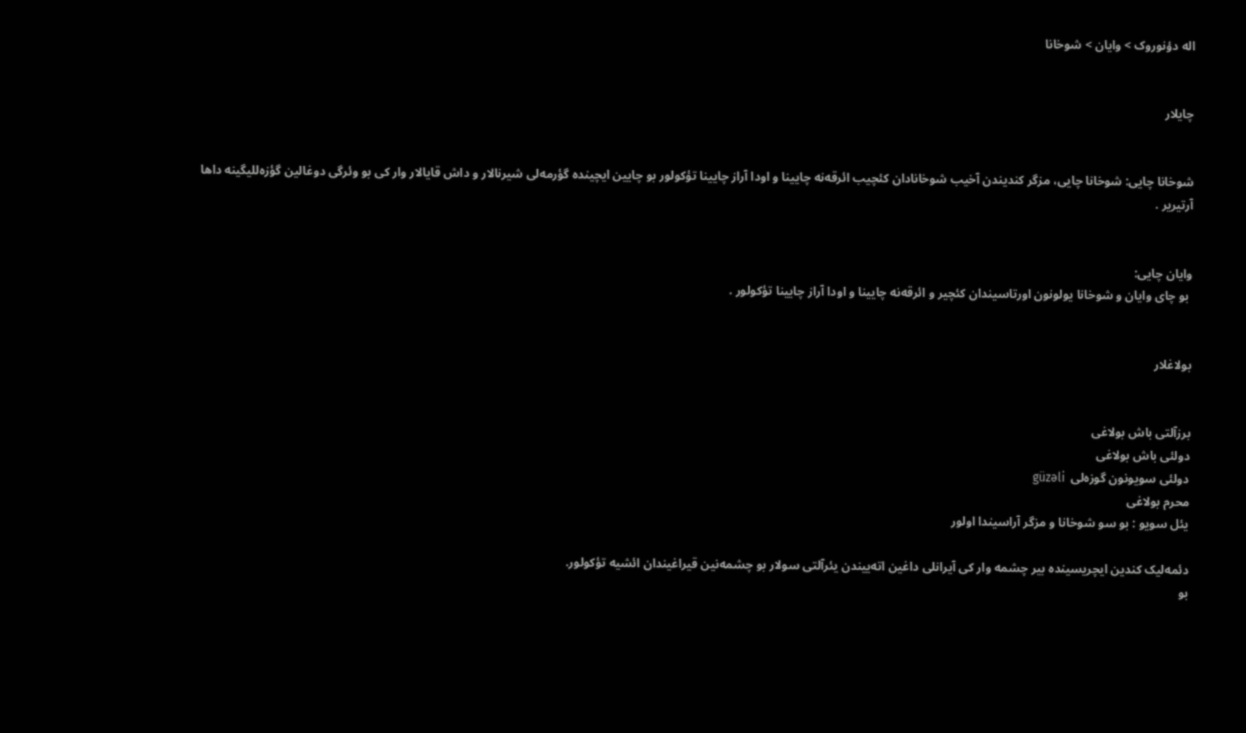اله دؤنوروک > وایان > شوخانا


چایلار


شوخانا چایی: شوخانا چایی، مزگر کندیندن آخیب شوخانادان کئچیب ائرقه‌نه چایینا و اودا آراز چایینا تؤکولور بو چایین ایچینده گؤرمه‌لی شیرنالار و داش قایالار وار کی بو وئرگی دوغالین گؤزه‌للیگینه داها آرتیریر .


وایان چایی:
 بو چای وایان و شوخانا یولونون اورتاسیندان کئچیر و ائرقه‌نه چایینا و اودا آراز چایینا تؤکولور .


بولاغلار


برزآلتی باش بولاغی
دولئی باش بولاغی
دولئی سویونون گوزه‌لی  güzəli
محرم بولاغی
یئل سویو : بو سو شوخانا و مزگر آراسیندا اولور

دئمه‌لیک کندین ایچریسینده بیر چشمه وار کی آیرانلی داغین اته‌ییندن یئرآلتی سولار بو چشمه‌نین قیراغیندان ائشیه تؤکولور.
بو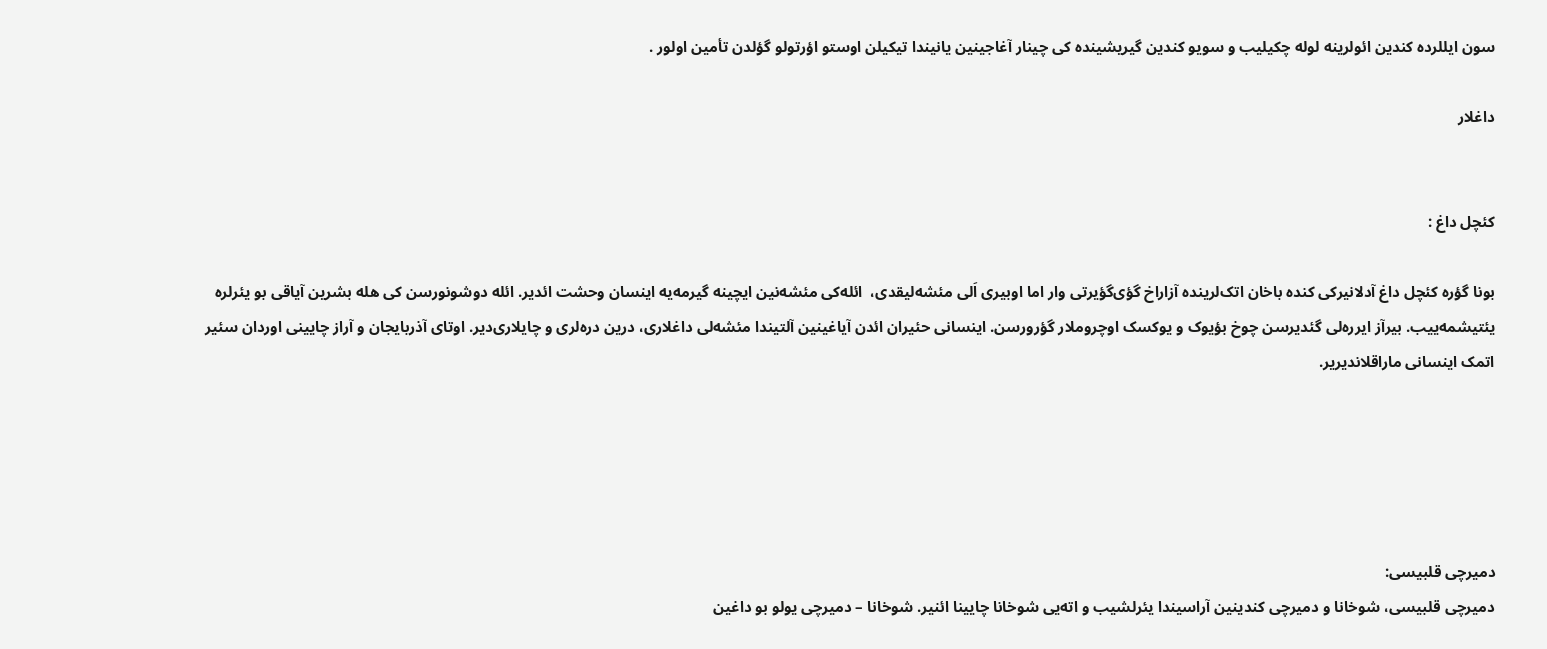سون ایللرده کندین ائولرینه لوله چکیلیب و سویو کندین گیریشینده کی چینار آغاجینین یانیندا تیکیلن اوستو اؤرتولو گؤلدن تأمین اولور .

داغلار


کئچل داغ :

بونا گؤره کئچل داغ آدلانیر‌کی کنده باخان اتک‌لرینده آزاراخ گؤی‌گؤیرتی وار اما اوبیری اَلی مئشه‌لیقدی،  ائله‌کی مئشه‌نین ایچینه گیرمه‌یه اینسان وحشت ائدیر. ائله دوشونورسن کی هله بشرین آیاقی بو یئرلره یئتیشمه‌ییب. بیرآز ایرره‌لی گئدیرسن چوخ بؤیوک و یوکسک اوچروملار گؤرورسن. اینسانی حئیران ائدن آیاغینین آلتیندا مئشه‌لی داغلاری، درین دره‌لری و چایلاری‌‌دیر. اوتای آذربایجان و آراز چایینی اوردان سئیر اتمک‌ اینسانی ماراقلاندیریر.





دمیرچی قلبیسی:
دمیرچی قلبیسی، شوخانا و دمیرچی کندینین آراسیندا یئرلشیب و اته‌یی شوخانا چایینا ائنیر. شوخانا – دمیرچی یولو بو داغین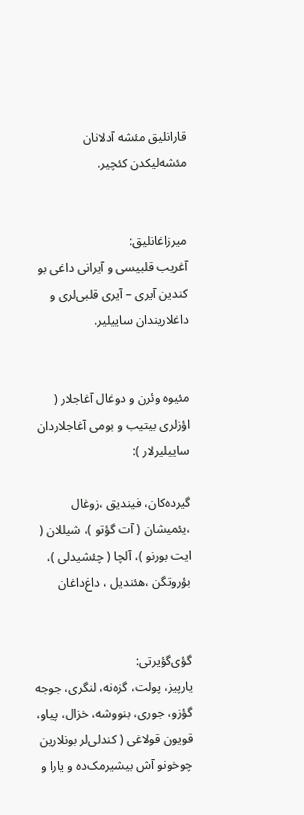قارانلیق مئشه آدلانان مئشه‌لیکدن کئچیر.


میرزاغانلیق:
آغریب قلبیسی و آیرانی داغی بو کندین آیری – آیری قلبی‌لری و داغلاریندان ساییلیر.


مئیوه وئرن و دوغال آغاجلار ( اؤزلری بیتیب و بومی آغاجلاردان ساییلیرلار ):

گیرده‌کان، فیندیق ،زوغال ،یئمیشان ( آت گؤتو )، شیللان ( ایت بورنو )، آلچا ( چئشیدلی )، بؤروتگن ،هئندیل ، داغ‌داغان


گؤی‌گؤیرتی:
یارپیز، پولت، گزه‌نه، لنگری، جوجه گؤزو، جوری، بنووشه، خزال، پیاو، قویون قولاغی ( کندلی‌لر بونلارین چوخونو آش بیشیرمک‌ده و یارا و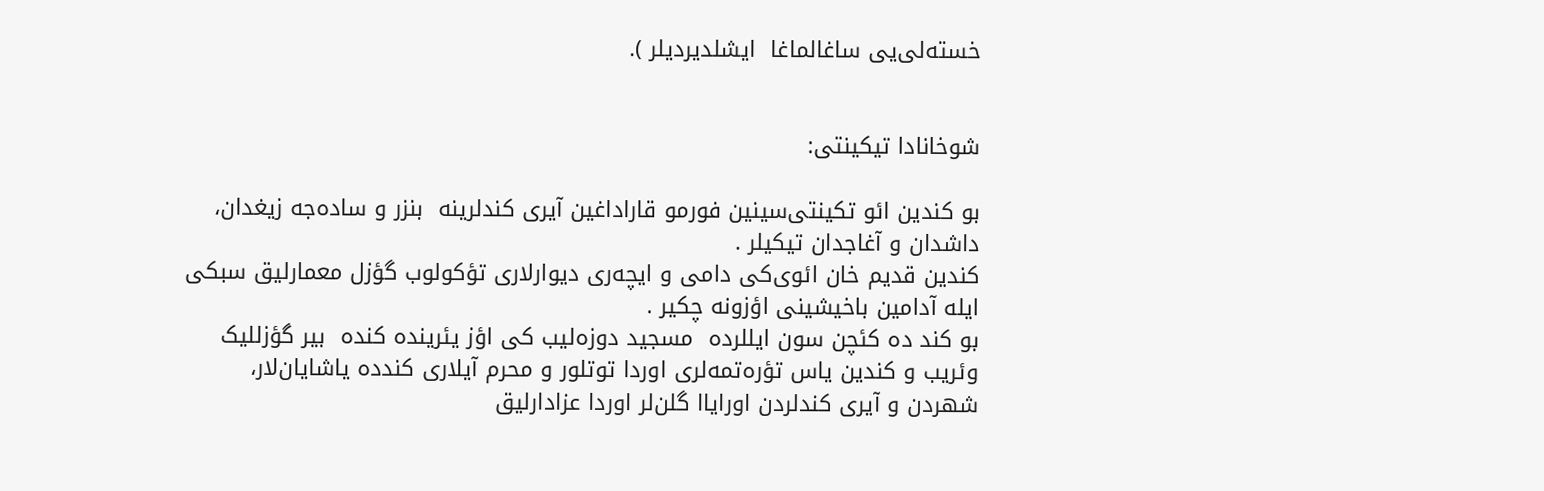خسته‌لی‌یی ساغالماغا  ایشلدیردیلر ).


شوخانادا تیکینتی:

بو کندین ائو تکینتی‌سینین فورمو قاراداغین آیری کندلرینه  بنزر و ساده‌جه زیغدان، داشدان و آغاجدان تیکیلر .
کندین قدیم خان ائوی‌کی دامی و ایچه‌ری دیوارلاری تؤکولوب گؤزل معمارلیق سبکی ایله آدامین باخیشینی اؤزونه چکیر .
بو کند ده کئچن سون ایللرده  مسجید دوزه‌لیب کی اؤز یئرینده کنده  بیر گؤزللیک وئریب و کندین یاس تؤره‌تمه‌لری اوردا توتلور و محرم آیلاری کندده یاشایان‌لار، شهردن و آیری کندلردن اورایاا گلن‌لر اوردا عزادارلیق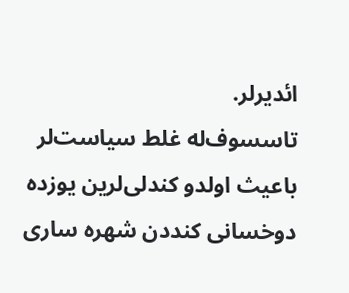ائدیرلر.
تاسسوف‌له غلط سیاست‌لر باعیث اولدو کندلی‌لرین یوزده دوخسانی کنددن شهره ساری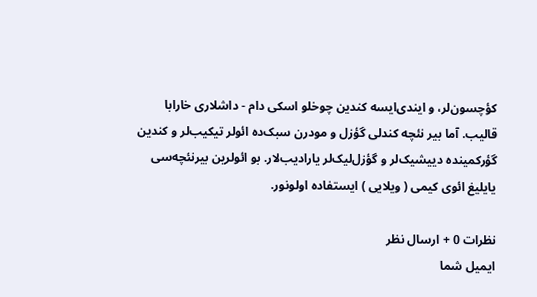کؤچسون‌لر، و ایندی‌ایسه کندین چوخلو اسکی دام - داشلاری خارابا قالیب. آما بیر نئچه کندلی گؤزل و مودرن سبک‌ده ائولر تیکیب‌لر و کندین گؤرکمینده دییشیک‌لر و گؤزل‌لیک‌لر یارادیب‌لار. بو ائولرین بیرنئچه‌سی یایلیغ ائوی کیمی ( ویلایی ) ایستفاده اولونور.

نظرات 0 + ارسال نظر
ایمیل شما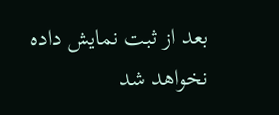بعد از ثبت نمایش داده نخواهد شد